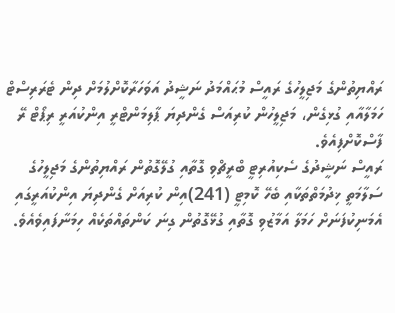ރައްޔިތުންގެ މަޖިލީހުގެ ރައީސް މުޙައްމަދު ނަޝީދު އަވަހަރާކޮށްލުމަށް ދިން ޓެރަރިސްޓް ހަމަލާއާއި ގުޅިގެން، މަޖިލީހުން ކުރިއަސް ގެންދިޔަ ޕާލިމަންޓްރީ އިންކުއަރީ ރިޕޯޓް ރޭ ފާސްކޮށްފިއެވެ.
ރައީސް ނަޝީދުގެ ސެކިއުރިޓީ ބްރީޗްވި ގޮތާއި ގުލޭގޮތުން ރައްޔިތުންގެ މަޖިލީހުގެ ސަލާމަތީ ޚިދުމަތްތަކާއި ބެހޭ ކޮމިޓީ (241)އިން ކުރިއަށް ގެންދިޔަ އިންކުއަރީގައި އެމަނިކުފަނަށް ހަމަލާ އަމާޒުވި ގޮތާއި ގުޅޭގޮތުން ގިނަ ކަންތައްތަކެއް ހިމަނާފައިވެއެވެ.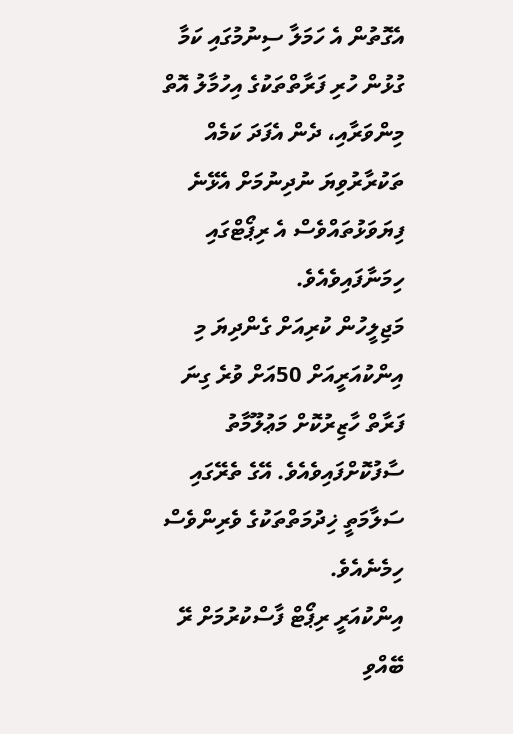އެގޮތުން އެ ހަމަލާ ސިނުމުގައި ކަމާ ގުޅުން ހުރި ފަރާތްތަކުގެ އިހުމާލު އޮތް މިންވަރާއި، ދެން އެފަދަ ކަމެއް ތަކުރާރުވިޔަ ނުދިނުމަށް އެޅޭނެ ފިޔަވަޅުތައްވެސް އެ ރިޕޯޓްގައި ހިމަނާފައިވެއެވެ.
މަޖިލީހުން ކުރިއަށް ގެންދިޔަ މި އިންކުއަރީއަށް 50އަށް ވުރެ ގިނަ ފަރާތް ހާޒިރުކޮށް މަޢުލޫމާތު ސާފުކޮށްފައިވެއެވެ. އޭގެ ތެރޭގައި ސަލާމަތީ ޚިދުމަތްތަކުގެ ވެރިންވެސް ހިމެނެއެވެ.
އިންކުއަރީ ރިޕޯޓް ފާސްކުރުމަށް ރޭ ބޭއްވި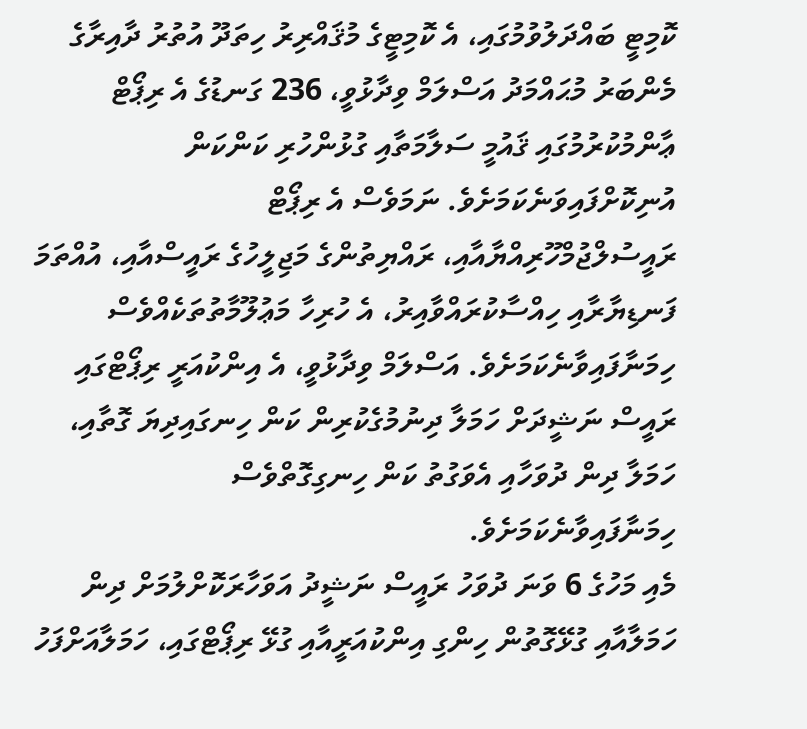ކޮމިޓީ ބައްދަލުވުމުގައި، އެ ކޮމިޓީގެ މުޤައްރިރު ހިތަދޫ އުތުރު ދާއިރާގެ މެންބަރު މުޙައްމަދު އަސްލަމް ވިދާޅުވީ، 236 ގަނޑުގެ އެ ރިޕޯޓް ޢާންމުކުރުމުގައި ޤައުމީ ސަލާމަތާއި ގުޅުންހުރި ކަންކަން އުނިކޮށްފައިވަނެކަމަށެވެ. ނަމަވެސް އެ ރިޕޯޓް ރައީސުލްޖުމްހޫރިއްޔާއާއި، ރައްޔިތުންގެ މަޖިލީހުގެ ރައީސްއާއި، އުއްތަމަ ފަނޑިޔާރާއި ހިއްސާކުރައްވާއިރު، އެ ހުރިހާ މަޢުލޫމާތުތަކެއްވެސް ހިމަނާފައިވާނެކަމަށެވެ. އަސްލަމް ވިދާޅުވީ، އެ އިންކުއަރީ ރިޕޯޓްގައި ރައީސް ނަޝީދަށް ހަމަލާ ދިނުމުގެކުރިން ކަން ހިނގައިދިޔަ ގޮތާއި، ހަމަލާ ދިން ދުވަހާއި އެވަގުތު ކަން ހިނގިގޮތްވެސް ހިމަނާފައިވާނެކަމަށެވެ.
މެއި މަހުގެ 6 ވަނަ ދުވަހު ރައީސް ނަޝީދު އަވަހާރަކޮށްލުމަށް ދިން ހަމަލާއާއި ގުޅޭގޮތުން ހިންގި އިންކުއަރީއާއި ގުޅޭ ރިޕޯޓްގައި، ހަމަލާއަށްފަހު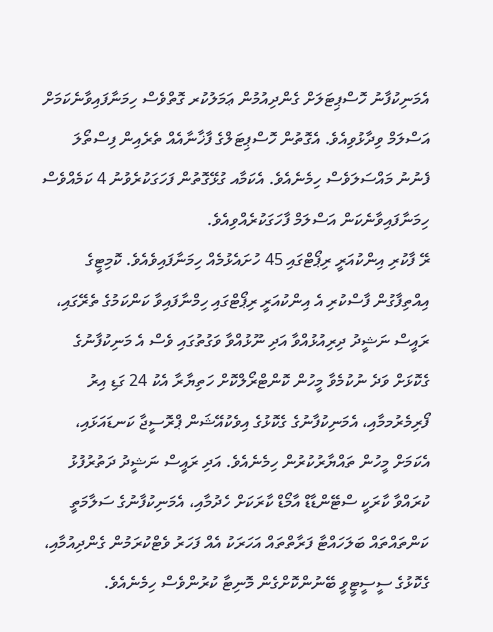އެމަނިކުފާނު ހޮސްޕިޓަލަށް ގެންދިއުމުން ޢަމަލުކުރ ގޮތްވެސް ހިމަނާފައިވާނެކަމަށް އަސްލަމް ވިދާޅުވިއެވެ. އެގޮތުން ހޮސްޕިޓަލްގެ ފާޚާނާއެއް ތެރެއިން ފިސްތޯލަ ފެނުނު މައްސަލަވެސް ހިމެނެއެވެ. އެކަމާއ ގުޅޭގޮތުން ފަހަގަކުރެވުނު 4 ކަމެއްވެސް ހިމަނާފައިވާނެކަން އަސްލަމް ފާހަގަކުރެއްވިއެވެ.
ރޭ ފާކުރި އިންކުއަރީ ރިޕޯޓްގައި 45 ހުށައެޅުމެއް ހިމަނާފައިވެއެވެ. ކޮމިޓީގެ އިއްތިފާގުން ފާސްކުރި އެ އިންކުއަރީ ރިޕޯޓްގައި ހިމްނާފައިވާ ކަންކަމުގެ ތެރޭގައި، ރައީސް ނަޝީދު ދިރިއުޅުއްވާ އަދި ނޫޅުއްވާ ވަގުތުގައި ވެސް އެ މަނިކުފާނުގެ ގެކޮޅަށް ވަދެ ނުކުމެވާ މީހުން ކޮންޓްރޯލްކޮށް ހަތިޔާރާ އެކު 24 ގަޑި އިރު ފޯރިމެރުމމާއި، އެމަނިކުފާނުގެ ގެކޮޅުގެ އިވެކުއޭޝަން ޕްރޮސީޖާ ކަނޑައަޅައި، އެކަމަށް މީހުން ތައްޔާރުކުރުން ހިމެނެއެވެ. އަދި ރައީސް ނަޝީދު ދަތުރުފުޅު ކުރައްވާ ކާރަކީ ސްޓޭންޑާޑް އާމޯޑް ކާރަކަށް ހެދުމާއި، އެމަނިކުފާނުގެ ސަލާމަތީ ކަންތައްތައް ބަލަހައްޓާ ފަރާތްތައް އަހަރަކު އެއް ފަހަރު ވެޓްކުރަމުން ގެންދިއުމާއި، ގެކޮޅުގެ ސީސީޓީވީ ބޭނުންކޮށްގެން މޮނިޓާ ކުރުންވެސް ހިމެނެއެވެ.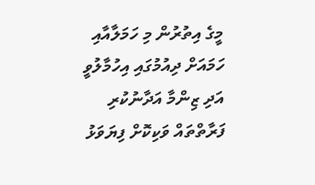މީގެ އިތުރުން މި ހަމަލާއާއި ހަމައަށް ދިއުމުގައި އިހުމާލުވީ އަދި ޒިންމާ އަދާނުކުރި ފަރާތްތައް ވަކިކޮށް ފިޔަވަޅު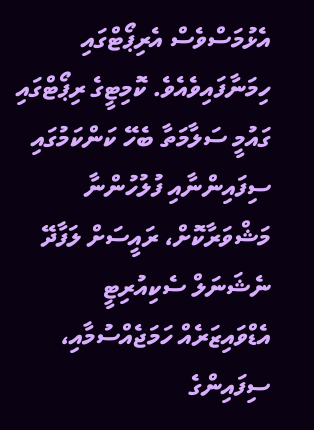އެޅުމަސްވެސް އެރިޕޯޓްގައި ހިމަނާފައިވެއެވެ. ކޮމިޓީގެ ރިޕޯޓްގައި ގައުމީ ސަލާމަތާ ބެހޭ ކަންކަމުގައި ސިފައިންނާއި ފުލުހުންނާ މަޝްވަރާކޮށް، ރައީސަށް ލަފާދޭ ނެޝަނަލް ސެކިއުރިޓީ އެޑްވައިޒަރެއް ހަމަޖެއްސުމާއި، ސިފައިންގެ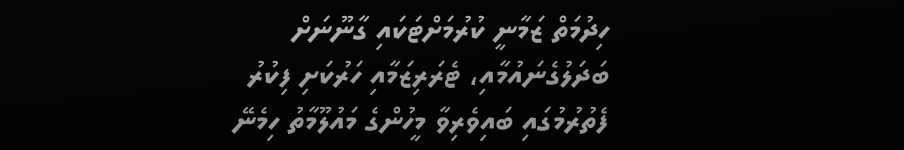ހިދުމަތް ޒަމާނީ ކުރުމަށްޓަކައި ގާނޫނަށް ބަދަލުގެނައުމާއި، ޓެރަރިޒަމާއި ހަރުކަށި ފިކުރު ފެތުރުމުގައި ބައިވެރިވާ މީހުންގެ މައުލޫމާތު ހިމެނޭ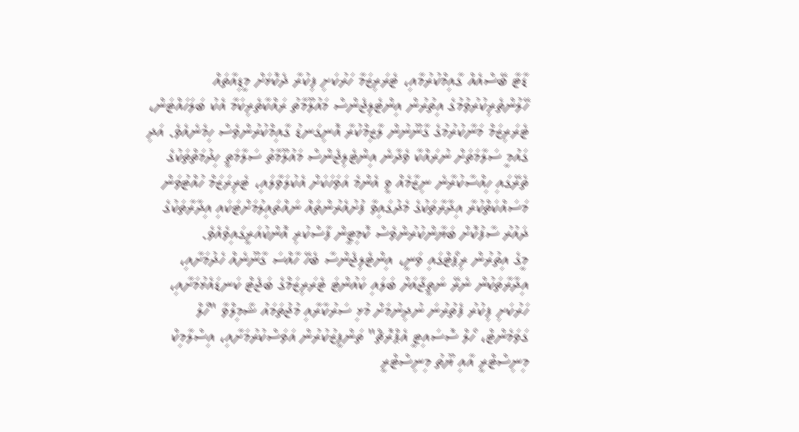ޑާޓާ ބޭސްއެއް ގާއިމްކުރުމާއި، ޓެރަރިޒަމާ ހަރުކަށި ފިކުރާ ދެކޮޅަށް މީޑިއާތައް ހޭލުންތެރިކުރުވުމުގެ އިތުރުން އިންޓެލިޖެންސް މައުލޫމާތު ރައްކާތެރިކަމާ އެކު ބަލަހައްޓަން، ޓެރަރިޒަމް މަނާކުރުމުގެ ގާނޫނުން ލާޒިމްކުރާ އޮނިގަނޑު ގާއިމްކުރުންވެސް ހިމެނެއެވެ. އަދި ގައުމީ ސަލާމަތަށް ނުރައްކާ ވެދާނެ އިންޓެލިޖެންސް މައުލޫމާތު ސަލާމަތީ ހިދުމަތްތަކުގެ ތެރޭގައި ހިއްސާކުރާނެ ނިޒާމެއް ވީ އެންމެ އަވަހަކަށް އެކުލަވާލައި، ޓެރިރަޒަމް ހުއްޓުވަން މަސައްކަތްކުރާ އިދާރާތަކުގެ މެދުގައިވާ ފުށުއެރުންތައް ނައްތައިލުމަށްޓަކައި އިދާރާތަކުގެ ދައުރު ސާފުކޮށް ބަޔާންކުރުންވެސް ކޮމިޓީން ފާސްކުރި އޮންކުއަރީގައިވެއެވެ.
މީގެ އިތުރުން ރިޕޯޓްގައި ވަނީ، އިންޓެލިޖެންސާ ބެހޭ ހާއްސަ ގާނޫނެއް ހެދުމަށާއި، އިދާރާތަކުން ނެރޭ ނަތީޖާއަށް ބަލައި ކައުންޓަ ޓެރަރިޒަމްގެ ބަޖެޓް ކަނޑައެޅުމަށާއި، ހަރުކަށި ފިކުރު ފެތުރުނަ ނުދިނުމަށް މުޅި ސަރުކާރާއި މުޖުތަމައު ޝާމިލްވާ "ހޯލް ގަވަމެންޓް، ހޯލް ސޮސައިޓީ އެޕްރޮޗް" ތަންފީޒުކުރުން އަވަސްކުރުމަށާއި، އިސްލާމިކް މިނިސްޓްރީ އާއި ޔޫތު މިނިސްޓްރީ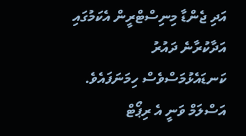އަދި ޖެންޑާ މިނިސްޓްރީން އެކަމުގައި އަދާކުރާނެ ދައުރު ކަނޑައެޅުމަސްވެސް ހިމަނަފައެވެ.
އަސްލަމް ވަނީ އެ ރިޕޯޓް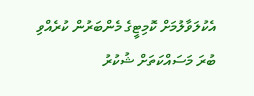އެކުލަވާލުމަށް ކޮމިޓީގެ މެންބަރުން ކުރެއްވި ބުރަ މަސައްކަތަށް ޝުކުރު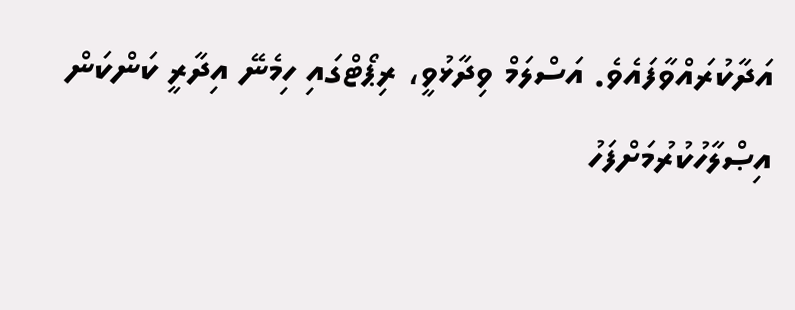އަދާކުރައްވާފައެވެ. އަސްލަމް ވިދާޅުވީ، ރިޕޯޓްގައި ހިމެނޭ އިދާރީ ކަންކަން އިޞްލާހުކުރުމަށްފަހު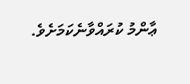ޢާންމު ކުރައްވާނެކަމަށެވެ.